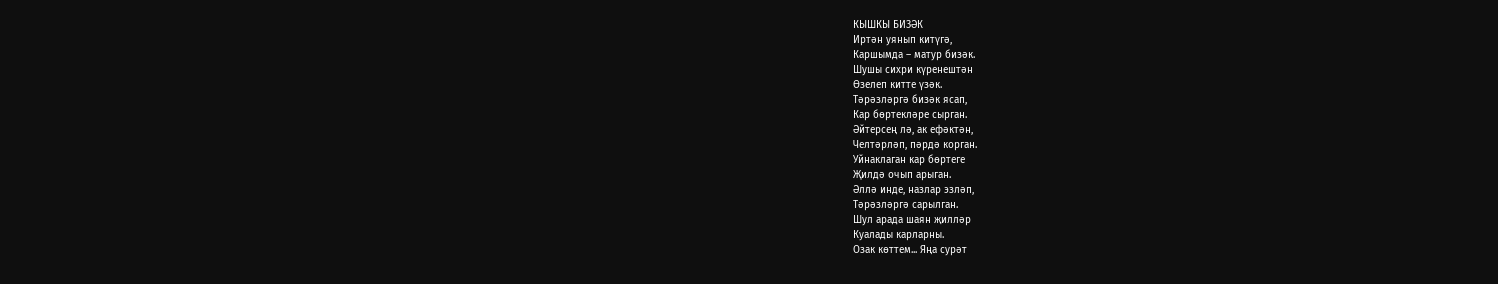КЫШКЫ БИЗӘК
Иртән уянып китүгә,
Каршымда – матур бизәк.
Шушы сихри күренештән
Өзелеп китте үзәк.
Тәрәзләргә бизәк ясап,
Кар бөртекләре сырган.
Әйтерсең лә, ак ефәктән,
Челтәрләп, пәрдә корган.
Уйнаклаган кар бөртеге
Җилдә очып арыган.
Әллә инде, назлар эзләп,
Тәрәзләргә сарылган.
Шул арада шаян җилләр
Куалады карларны.
Озак көттем... Яңа сурәт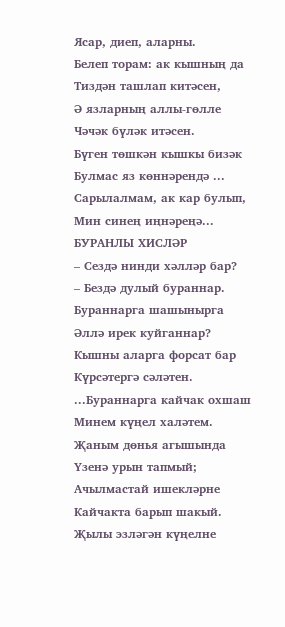Ясар, диеп, аларны.
Белеп торам: ак кышның да
Тиздән ташлап китәсен,
Ә язларның аллы-гөлле
Чәчәк бүләк итәсен.
Бүген төшкән кышкы бизәк
Булмас яз көннәрендә ...
Сарылалмам, ак кар булып,
Мин синең иңнәреңә...
БУРАНЛЫ ХИСЛӘР
– Сездә нинди хәлләр бар?
– Бездә дулый бураннар.
Бураннарга шашынырга
Әллә ирек куйганнар?
Кышны аларга форсат бар
Күрсәтергә сәләтен.
...Бураннарга кайчак охшаш
Минем күңел халәтем.
Җаным дөнья агышында
Үзенә урын тапмый;
Ачылмастай ишекләрне
Кайчакта барып шакый.
Җылы эзләгән күңелне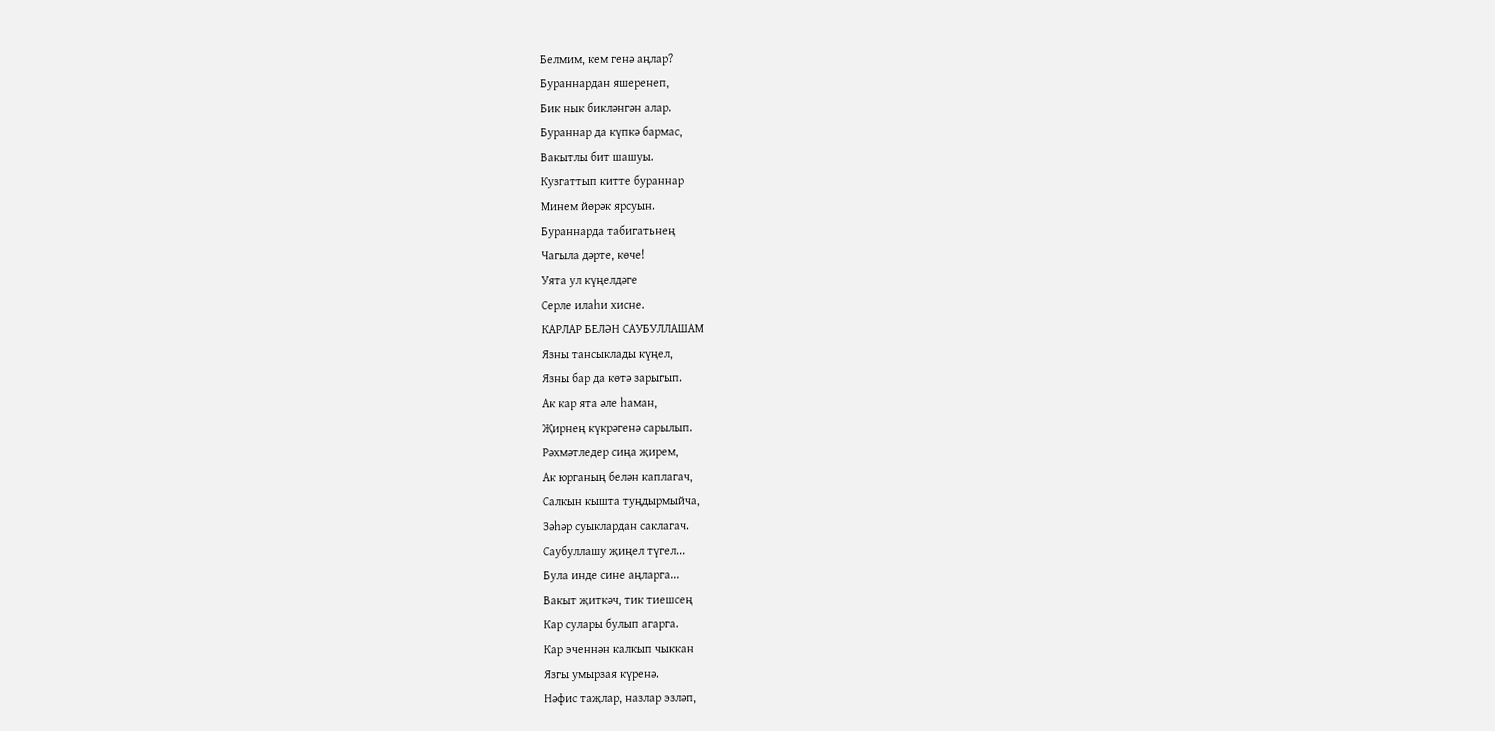Белмим, кем генә аңлар?
Бураннардан яшеренеп,
Бик нык бикләнгән алар.
Бураннар да күпкә бармас,
Вакытлы бит шашуы.
Кузгаттып китте бураннар
Минем йөрәк ярсуын.
Бураннарда табигатьнең
Чагыла дәрте, көче!
Уята ул күңелдәге
Серле илаһи хисне.
КАРЛАР БЕЛӘН САУБУЛЛАШАМ
Язны тансыклады күңел,
Язны бар да көтә зарыгып.
Ак кар ята әле һаман,
Җирнең күкрәгенә сарылып.
Рәхмәтледер сиңа җирем,
Ак юрганың белән каплагач,
Салкын кышта туңдырмыйча,
Зәһәр суыклардан саклагач.
Саубуллашу җиңел түгел...
Була инде сине аңларга...
Вакыт җиткәч, тик тиешсең
Кар сулары булып агарга.
Кар эченнән калкып чыккан
Язгы умырзая күренә.
Нәфис таҗлар, назлар эзләп,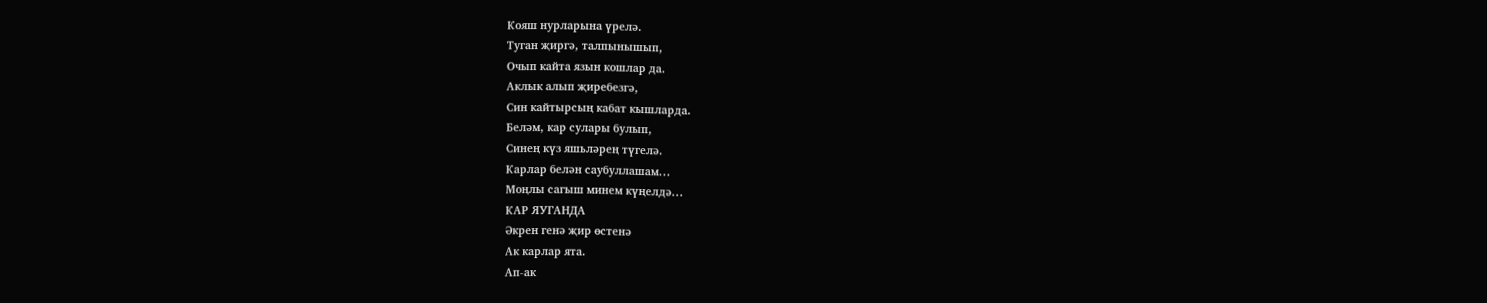Кояш нурларына үрелә.
Туган җиргә, талпынышып,
Очып кайта язын кошлар да.
Аклык алып җиребезгә,
Син кайтырсың кабат кышларда.
Беләм, кар сулары булып,
Синең күз яшьләрең түгелә.
Карлар белән саубуллашам...
Моңлы сагыш минем күңелдә...
КАР ЯУГАНДА
Әкрен генә җир өстенә
Ак карлар ята.
Ап-ак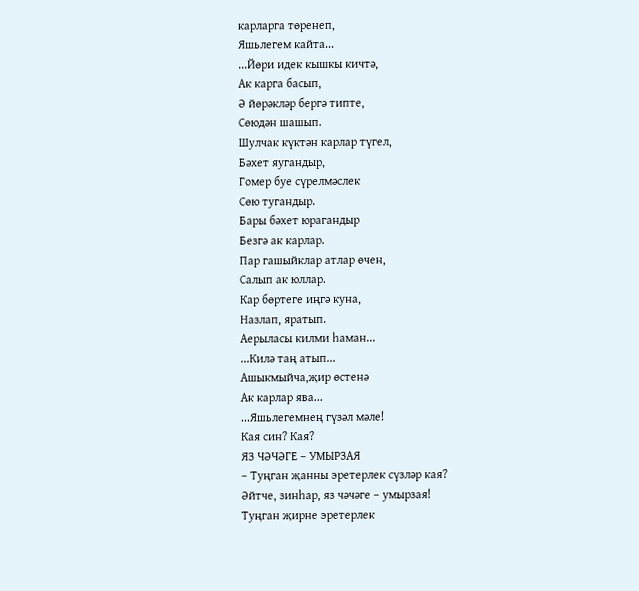карларга төренеп,
Яшьлегем кайта...
...Йөри идек кышкы кичтә,
Ак карга басып,
Ә йөрәкләр бергә типте,
Сөюдән шашып.
Шулчак күктән карлар түгел,
Бәхет яугандыр,
Гомер буе сүрелмәслек
Сөю тугандыр.
Бары бәхет юрагандыр
Безгә ак карлар.
Пар гашыйклар атлар өчен,
Салып ак юллар.
Кар бөртеге иңгә куна,
Назлап, яратып.
Аерыласы килми һаман...
...Килә таң атып...
Ашыкмыйча,җир өстенә
Ак карлар ява...
...Яшьлегемнең гүзәл мәле!
Кая син? Кая?
ЯЗ ЧӘЧӘГЕ – УМЫРЗАЯ
– Туңган җанны эретерлек сүзләр кая?
Әйтче, зинһар, яз чәчәге – умырзая!
Туңган җирне эретерлек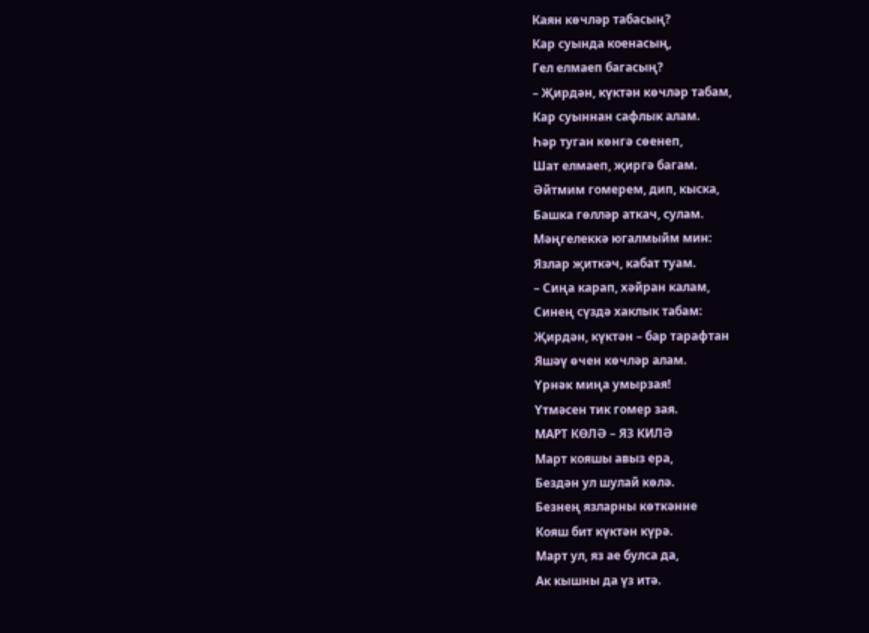Каян көчләр табасың?
Кар суында коенасың,
Гел елмаеп багасың?
– Җирдән, күктән көчләр табам,
Кар суыннан сафлык алам.
Һәр туган көнгә сөенеп,
Шат елмаеп, җиргә багам.
Әйтмим гомерем, дип, кыска,
Башка гөлләр аткач, сулам.
Мәңгелеккә югалмыйм мин:
Язлар җиткәч, кабат туам.
– Сиңа карап, хәйран калам,
Синең сүздә хаклык табам:
Җирдән, күктән – бар тарафтан
Яшәү өчен көчләр алам.
Үрнәк миңа умырзая!
Үтмәсен тик гомер зая.
МАРТ КӨЛӘ – ЯЗ КИЛӘ
Март кояшы авыз ера,
Бездән ул шулай көлә.
Безнең язларны көткәнне
Кояш бит күктән күрә.
Март ул, яз ае булса да,
Ак кышны да үз итә.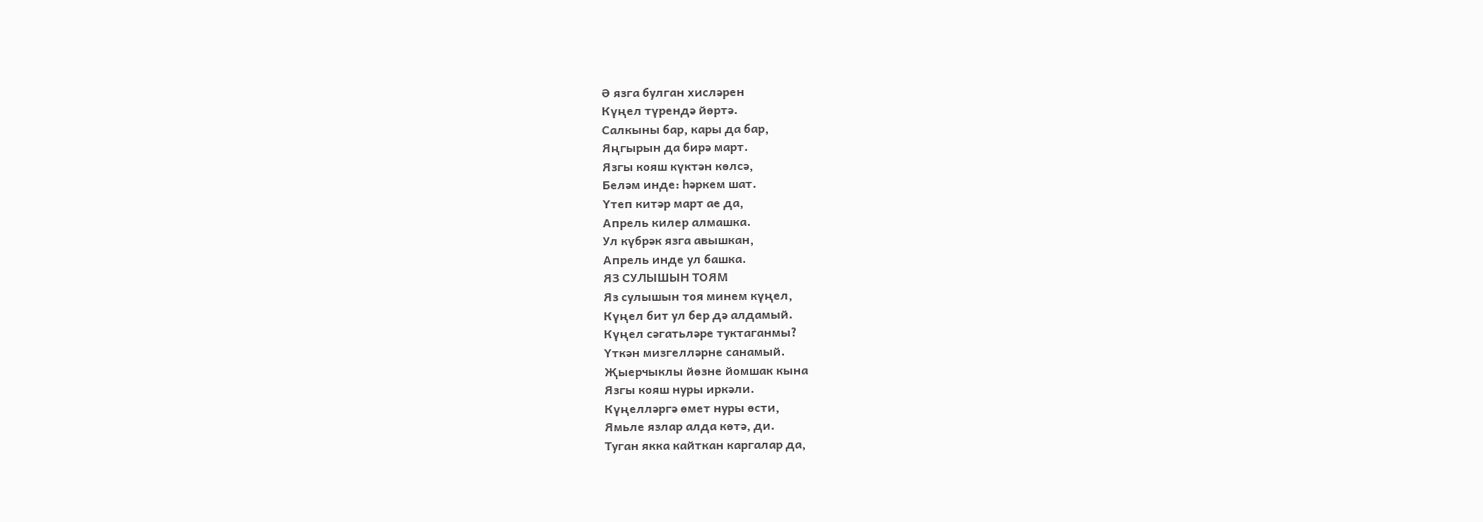Ә язга булган хисләрен
Күңел түрендә йөртә.
Салкыны бар, кары да бар,
Яңгырын да бирә март.
Язгы кояш күктән көлсә,
Беләм инде: һәркем шат.
Үтеп китәр март ае да,
Апрель килер алмашка.
Ул күбрәк язга авышкан,
Апрель инде ул башка.
ЯЗ СУЛЫШЫН ТОЯМ
Яз сулышын тоя минем күңел,
Күңел бит ул бер дә алдамый.
Күңел сәгатьләре туктаганмы?
Үткән мизгелләрне санамый.
Җыерчыклы йөзне йомшак кына
Язгы кояш нуры иркәли.
Күңелләргә өмет нуры өсти,
Ямьле язлар алда көтә, ди.
Туган якка кайткан каргалар да,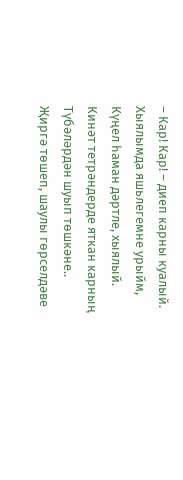– Кар! Кар! – диеп карны куалый.
Хыялымда яшьлегемне урыйм,
Күңел һаман дәртле, хыялый.
Кинәт тетрәндерде яткан карның
Түбәләрдән шуып төшкәне..
Җиргә төшеп, шаулы гөрселдәве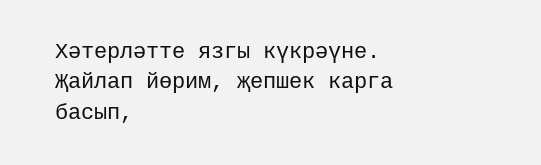Хәтерләтте язгы күкрәүне.
Җайлап йөрим, җепшек карга басып,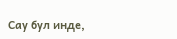Сау бул инде,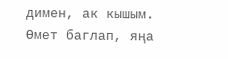димен, ак кышым.
Өмет баглап, яңа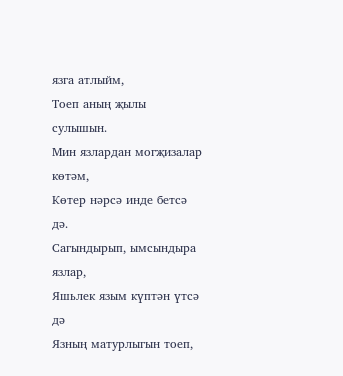язга атлыйм,
Тоеп аның җылы сулышын.
Мин язлардан могҗизалар көтәм,
Көтер нәрсә инде бетсә дә.
Сагындырып, ымсындыра язлар,
Яшьлек язым күптән үтсә дә
Язның матурлыгын тоеп,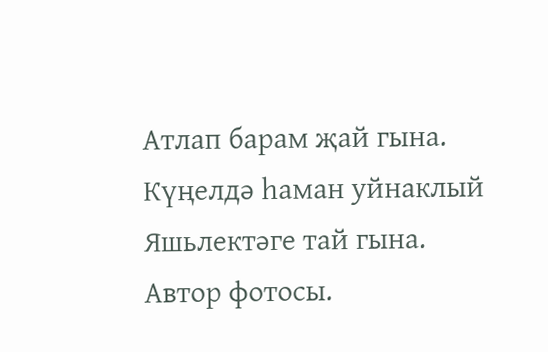Атлап барам җай гына.
Күңелдә һаман уйнаклый
Яшьлектәге тай гына.
Автор фотосы.